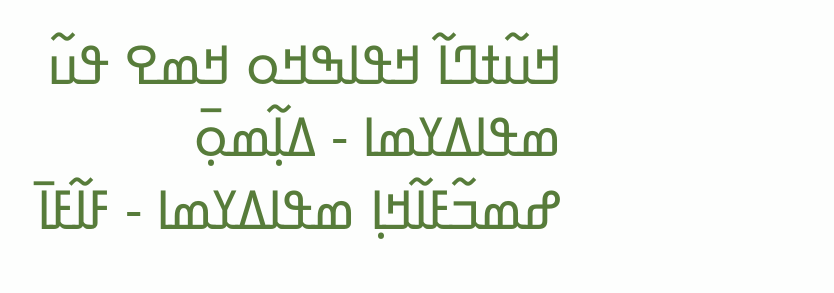ߞߎ߬ߙߣߊ߬ ߞߟߊߒߞߋ ߞߘߐ ߟߎ߬ ߘߟߊߡߌߘߊ - ߡߊ߲߬ߘߋ߲߫ ߝߘߏ߬ߓߊ߬ߞߊ߲ ߘߟߊߡߌߘߊ - ߓߊ߬ߓߊ߫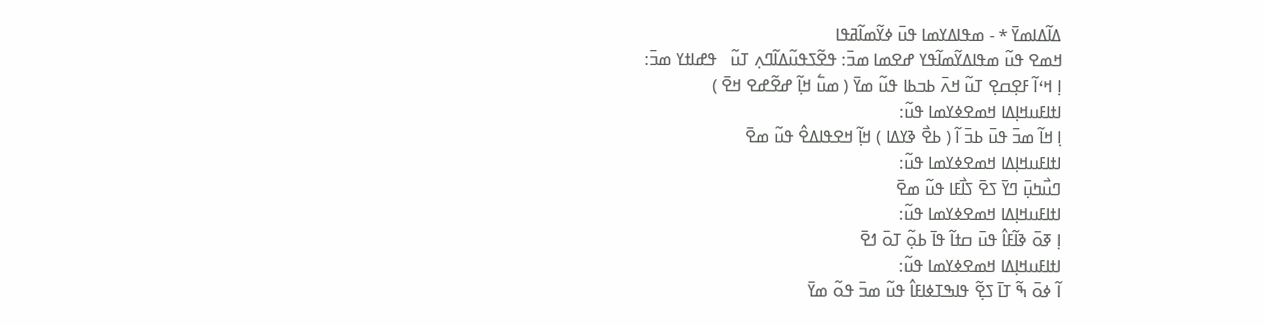ߡߊ߬ߡߊߘߌ߫ * - ߘߟߊߡߌߘߊ ߟߎ߫ ߦߌ߬ߘߊ߬ߥߟߊ
ߞߘߐ ߟߎ߬ ߘߟߊߡߌ߬ߘߊ߬ߟߌ ߝߐߘߊ ߘߏ߫: ߟߐ߬ߖߟߎ߬ߡߊ߬ߣߍ߲ ߠߎ߬   ߟߝߊߙߌ ߘߏ߫:
ߊ߲ ߞߵߊ߬ ߓߐ߲ߛߐ߲ ߠߎ߬ ߞߍ߫ ߕߏߕߊ ߟߎ߬ ߘߌ߫ ( ߘߎ߱ ߞߊ߲߬ ߝߐ߬ߝߐ ߞߐ߫ )
ߊߙߊߓߎߞߊ߲ߡߊ ߞߘߐߦߌߘߊ ߟߎ߬:
ߊ߲ ߞߊ߬ ߘߏ߫ ߟߎ߫ ߕߏ߫ ߊ߬ ( ߕߐ߯ ߢߌߡߊ ) ߞߊ߲߬ ߞߐߟߊߡߐ߮ ߟߎ߬ ߘߐ߫
ߊߙߊߓߎߞߊ߲ߡߊ ߞߘߐߦߌߘߊ ߟߎ߬:
ߣߎ߯ߤߎ߲߫ ߣߌ߫ ߖߐ߫ ߖߊ߯ߓߊ ߟߎ߬ ߘߐ߫
ߊߙߊߓߎߞߊ߲ߡߊ ߞߘߐߦߌߘߊ ߟߎ߬:
ߊ߲ ߧߋ߫ ߢߊ߬ߓߊ߮ ߟߎ߫ ߛߙߊ߬ ߟߊ߫ ߕߋ߲߬ ߠߋ߫ ߗߐ߫
ߊߙߊߓߎߞߊ߲ߡߊ ߞߘߐߦߌߘߊ ߟߎ߬:
ߊ߬ ߦߋ߫ ߒ߬ ߠߊ߫ ߖߐ߲߬ ߟߊߒߠߦߊߓߊ߮ ߟߎ߬ ߘߏ߫ ߟߋ߬ ߘߌ߫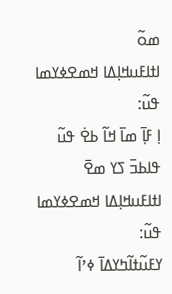ߘߋ߬
ߊߙߊߓߎߞߊ߲ߡߊ ߞߘߐߦߌߘߊ ߟߎ߬:
ߊ߲ ߓߊ߲߫ ߘߊ߫ ߞߊ߬ ߕߐ߭ ߟߎ߬ ߟߊߕߏ߫ ߖߌ ߘߐ߫
ߊߙߊߓߎߞߊ߲ߡߊ ߞߘߐߦߌߘߊ ߟߎ߬:
ߌߓߎ߬ߙߊ߬ߤߌߡߊ߫ ߦߴߊ߬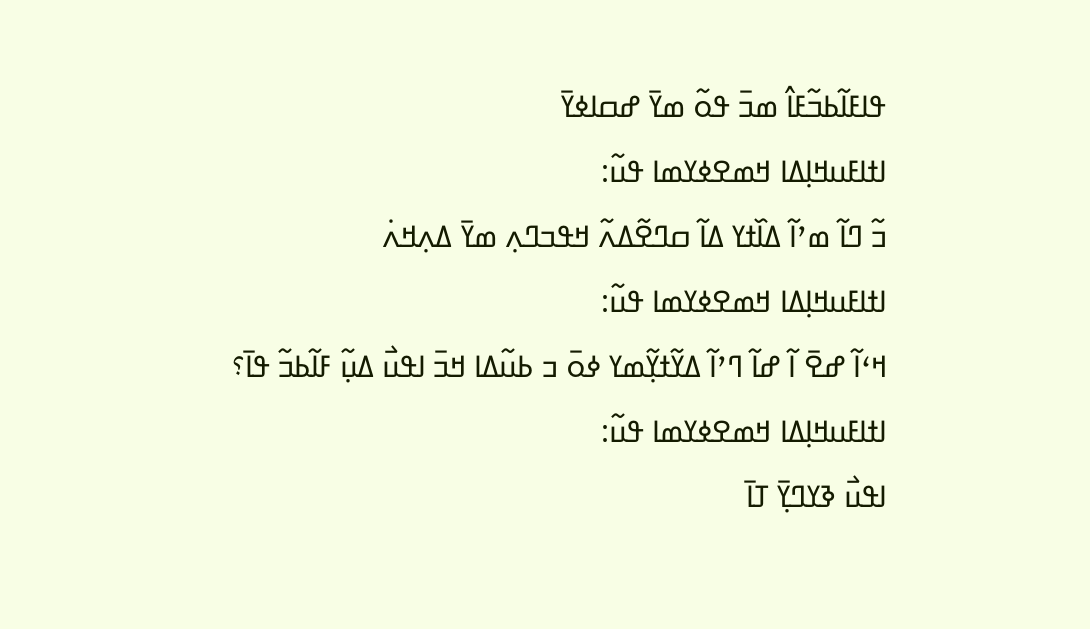ߟߊߓߊ߬ߕߏ߬ߓߊ߮ ߘߏ߫ ߟߋ߬ ߘߌ߫ ߝߛߊߦߌ߫
ߊߙߊߓߎߞߊ߲ߡߊ ߞߘߐߦߌߘߊ ߟߎ߬:
ߏ߬ ߣߊ߬ ߘߴߊ߬ ߡߊ߰ߙߌ ߡߊ߬ ߛߣߐ߬ߡߍ߬ ߞߟߏߣߍ߲ ߘߌ߫ ߡߍ߲ߞߍ߭
ߊߙߊߓߎߞߊ߲ߡߊ ߞߘߐߦߌߘߊ ߟߎ߬:
ߞߵߊ߬ ߝߐ߫ ߊ߬ ߝߊ߬ ߣߴߊ߬ ߡߌ߬ߙߌ߲߬ߘߌ ߦߋ߫ ߏ ߕߎ߬ߡߊ ߞߏ߫ ߊߟߎ߯ ߡߎ߲߬ ߓߊ߬ߕߏ߬ ߟߊ߫؟
ߊߙߊߓߎߞߊ߲ߡߊ ߞߘߐߦߌߘߊ ߟߎ߬:
ߊߟߎ߯ ߢߌߣߌ߲߫ ߠߊ߫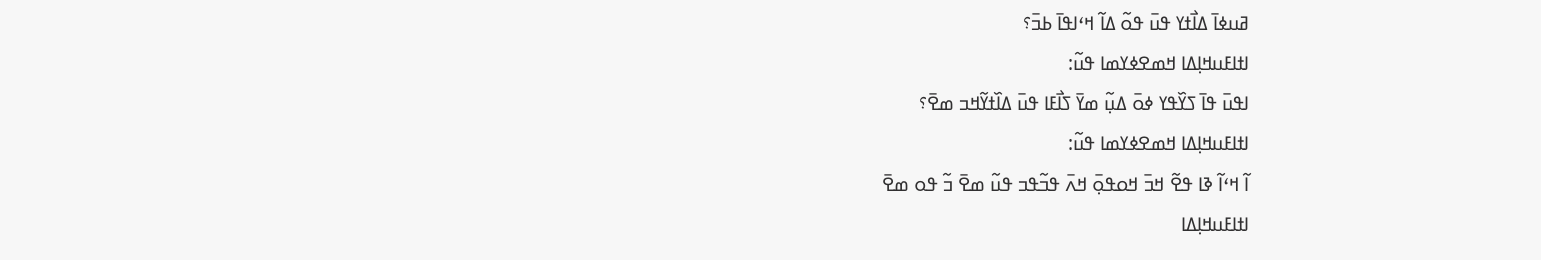ߥߎߦߊ߫ ߡߊ߯ߙߌ ߟߎ߫ ߟߋ߬ ߡߊ߬ ߞߵߊߟߊ߫ ߕߏ߫؟
ߊߙߊߓߎߞߊ߲ߡߊ ߞߘߐߦߌߘߊ ߟߎ߬:
ߊߟߎ߫ ߟߊ߫ ߖߌ߰ߟߌ ߦߋ߫ ߡߎ߲߬ ߘߌ߫ ߖߊ߯ߓߊ ߟߎ߫ ߡߊ߰ߙߌ߬ߞߏ ߘߐ߫؟
ߊߙߊߓߎߞߊ߲ߡߊ ߞߘߐߦߌߘߊ ߟߎ߬:
ߊ߬ ߞߵߊ߬ ߢߊ ߟߐ߬ ߞߏ߫ ߞߋߟߋ߲߫ ߞߍ߫ ߟߏ߬ߟߏ ߟߎ߬ ߘߐ߫ ߏ߬ ߟߋ ߘߐ߫
ߊߙߊߓߎߞߊ߲ߡߊ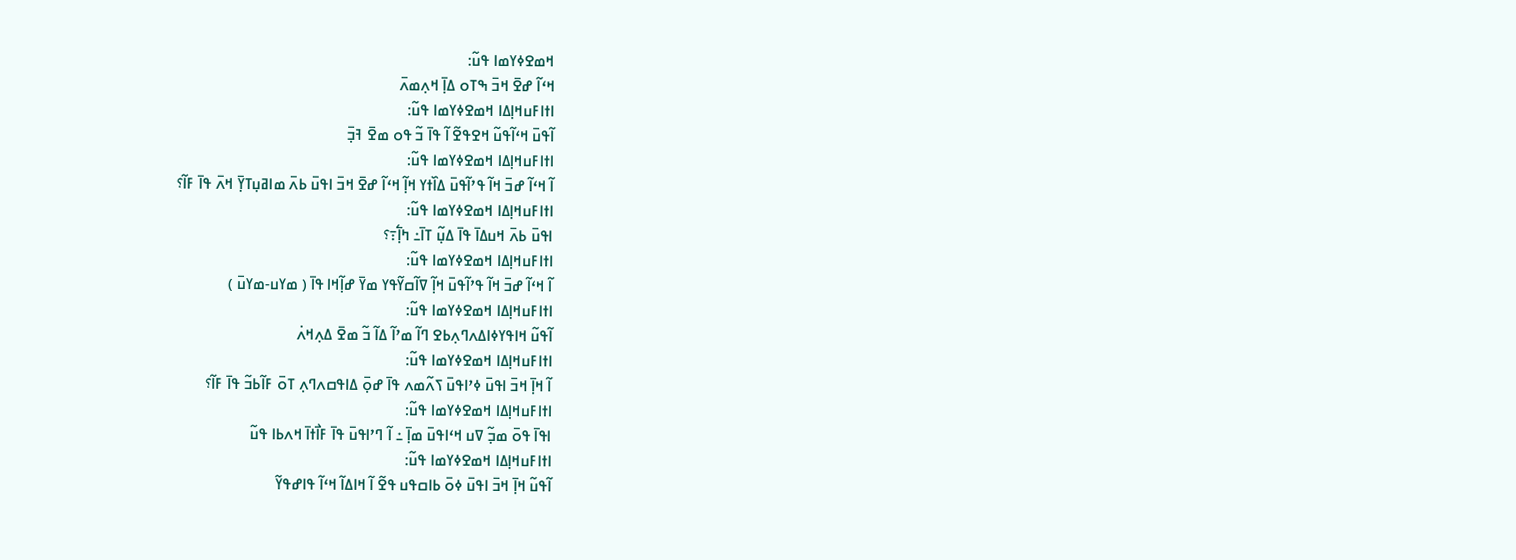ߞߘߐߦߌߘߊ ߟߎ߬:
ߞߵߊ߬ ߝߐ߫ ߞߏ߫ ߒߠߋ ߡߊ߲߫ ߞߍ߲ߘߍ߫
ߊߙߊߓߎߞߊ߲ߡߊ ߞߘߐߦߌߘߊ ߟߎ߬:
ߊ߬ߟߎ߫ ߞߵߊ߬ߟߎ߬ ߞߐߟߐ߬ ߊ߬ ߟߊ߫ ߏ߬ ߟߋ ߘߐ߫ ߔߏ߲߫
ߊߙߊߓߎߞߊ߲ߡߊ ߞߘߐߦߌߘߊ ߟߎ߬:
ߊ߬ ߞߵߊ߬ ߝߏ߫ ߞߊ߬ ߟߴߊ߬ߟߎ߫ ߡߊ߰ߙߌ ߞߊ߲߬ ߞߵߊ߬ ߝߐ߫ ߞߏ߫ ߊߟߎ߫ ߕߍ߫ ߘߊߥߎ߲ߠߌ߲߫ ߞߍ߫ ߟߊ߫ ߓߊ߬؟
ߊߙߊߓߎߞߊ߲ߡߊ ߞߘߐߦߌߘߊ ߟߎ߬:
ߊߟߎ߫ ߕߍ߫ ߞߎߡߊ߫ ߟߊ߫ ߡߎ߲߬ ߠߊ߫߸ ߤߊ߲߱߹؟
ߊߙߊߓߎߞߊ߲ߡߊ ߞߘߐߦߌߘߊ ߟߎ߬:
ߊ߬ ߞߵߊ߬ ߝߏ߫ ߞߊ߬ ߟߴߊ߬ߟߎ߫ ߞߊ߲߬ ߜߊ߬ߛߌ߬ߟߌ ߘߌ߫ ߝߊ߲߬ߞߊ ߟߊ߫ ( ߘߌߎ-ߘߌߎ߫ )
ߊߙߊߓߎߞߊ߲ߡߊ ߞߘߐߦߌߘߊ ߟߎ߬:
ߊ߬ߟߎ߬ ߞߊߟߌߦߊߡߍߣߍ߲ߕߐ ߣߊ߬ ߘߴߊ߬ ߡߊ߬ ߏ߬ ߘߐ߫ ߡߍ߲ߞߍ߭
ߊߙߊߓߎߞߊ߲ߡߊ ߞߘߐߦߌߘߊ ߟߎ߬:
ߊ߬ ߞߊ߲߫ ߞߏ߫ ߊߟߎ߫ ߦߴߊߟߎ߫ ߖߍ߬ߘߍ ߟߊ߫ ߝߋ߲߫ ߡߊߟߛߍߣߍ߲ ߠߋ߫ ߓߊ߬ߕߏ߬ ߟߊ߫ ߓߊ߬؟
ߊߙߊߓߎߞߊ߲ߡߊ ߞߘߐߦߌߘߊ ߟߎ߬:
ߊߟߊ߫ ߟߋ߫ ߘߏ߲߬ ߜߎ ߞߵߊߟߎ߫ ߘߊ߲߫ ߸ ߊ߬ ߣߴߊߟߎ߫ ߟߊ߫ ߓߊ߯ߙߊ߫ ߞߍߕߊ ߟߎ߬
ߊߙߊߓߎߞߊ߲ߡߊ ߞߘߐߦߌߘߊ ߟߎ߬:
ߊ߬ߟߎ߬ ߞߊ߲߫ ߞߏ߫ ߊߟߎ߫ ߦߋ߫ ߕߊߛߟߎ ߟߐ߬ ߊ߬ ߞߊߡߊ߬ ߞߵߊ߬ ߟߊߝߟߌ߬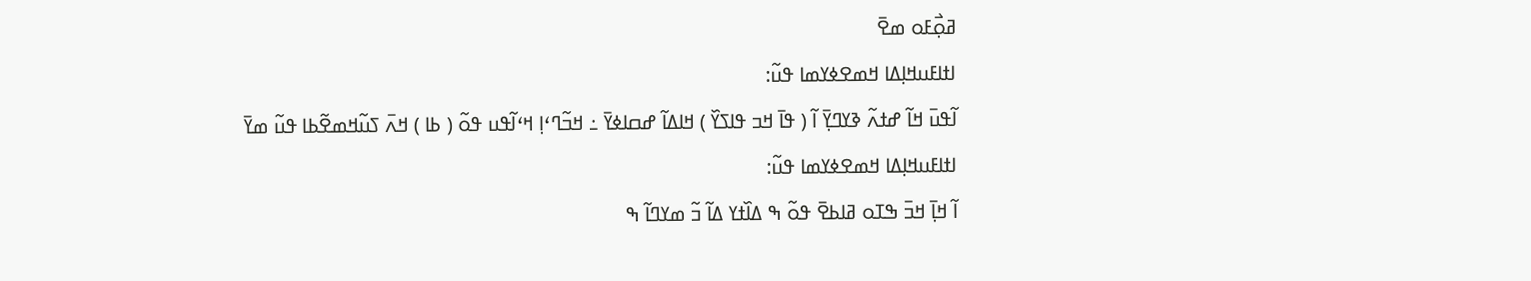ߥߋ߲߯ߓߋ ߘߐ߫
ߊߙߊߓߎߞߊ߲ߡߊ ߞߘߐߦߌߘߊ ߟߎ߬:
ߊ߬ߟߎ߫ ߞߊ߬ ߝߙߍ߬ ߢߌߣߌ߲߫ ߊ߬ ( ߟߊ߫ ߞߏ ߟߊߖߌ߰ ) ߞߊߡߊ߬ ߝߛߊߦߌ߫ ߸ ߞߏ߬ߣߵߊ߲ ߞߵߊ߬ߟߎ ߟߋ߬ ( ߕߊ ) ߞߍ߫ ߖߎ߬ߞߘߐ߬ߕߊ ߟߎ߬ ߘߌ߫
ߊߙߊߓߎߞߊ߲ߡߊ ߞߘߐߦߌߘߊ ߟߎ߬:
ߊ߬ ߞߊ߲߫ ߞߏ߫ ߒߠߋ ߥߊߕߐ߫ ߟߋ߬ ߒ ߡߊ߰ߙߌ ߡߊ߬ ߏ߬ ߘߌߣߊ߬ ߒ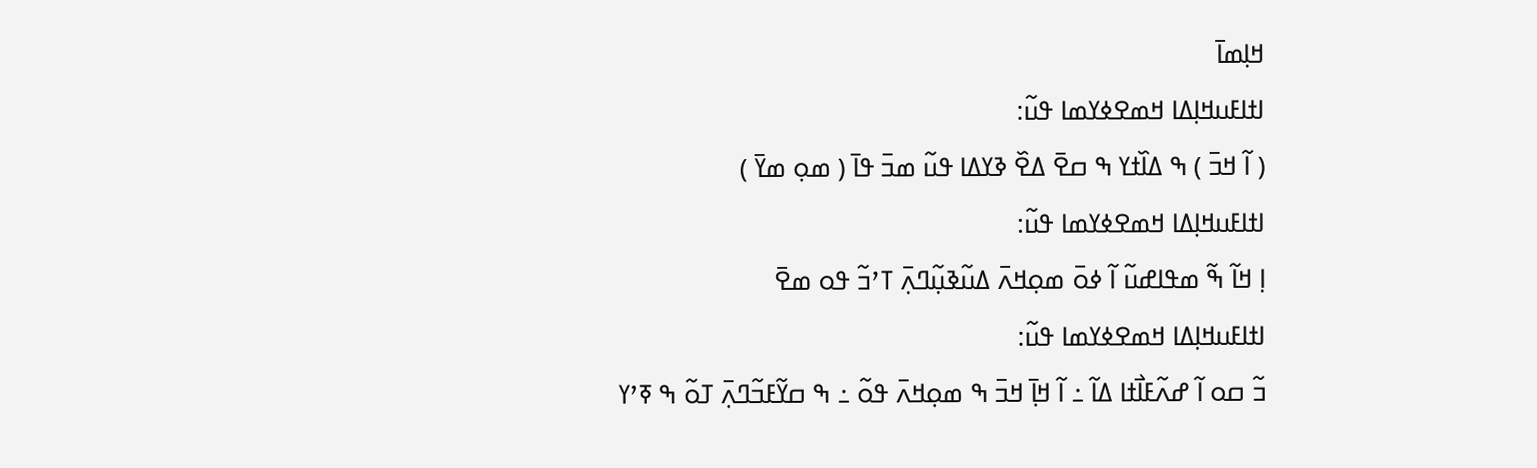ߞߊ߲ߘߊ߫
ߊߙߊߓߎߞߊ߲ߡߊ ߞߘߐߦߌߘߊ ߟߎ߬:
( ߊ߬ ߞߏ߫ ) ߒ ߡߊ߰ߙߌ ߒ ߛߐ߫ ߡߐ߰ ߢߌߡߊ ߟߎ߬ ߘߏ߫ ߟߊ߫ ( ߘߋ߲ ߘߌ߫ )
ߊߙߊߓߎߞߊ߲ߡߊ ߞߘߐߦߌߘߊ ߟߎ߬:
ߊ߲ ߞߊ߬ ߒ߬ ߘߟߊߝߎ߬ ߊ߬ ߦߋ߫ ߘߋ߲ߞߍ߫ ߡߎ߬ߢߎ߲߬ߣߍ߲߫ ߠߴߏ߬ ߟߋ ߘߐ߫
ߊߙߊߓߎߞߊ߲ߡߊ ߞߘߐߦߌߘߊ ߟߎ߬:
ߏ߬ ߛߋ ߊ߬ ߝߍ߬ߓߊ߯ߙߊ ߡߊ߬ ߸ ߊ߬ ߞߊ߲߫ ߞߏ߫ ߒ ߘߋ߲ߞߍ߫ ߟߋ߬ ߸ ߒ ߛߌ߬ߓߏ߬ߣߍ߲߫ ߠߋ߬ ߒ ߧߴߌ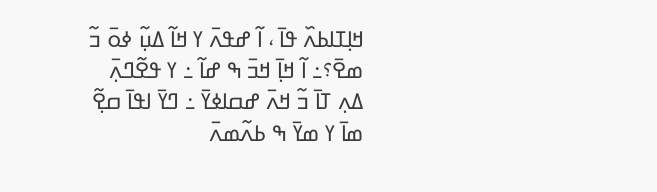ߞߊ߲ߠߊߕߍ߰ ߟߊ߫ ، ߊ߬ ߝߟߍ߫ ߌ ߞߊ߬ ߡߎ߲߬ ߦߋ߫ ߏ߬ ߘߐ߫؟߸ ߊ߬ ߞߊ߲߫ ߞߏ߫ ߒ ߝߊ߬ ߸ ߌ ߟߐ߬ߣߍ߲߫ ߡߍ߲ ߠߊ߫ ߏ߬ ߞߍ߫ ߝߛߊߦߌ߫ ߸ ߣߌ߫ ߊߟߊ߫ ߛߐ߲߬ ߘߊ߫ ߌ ߘߌ߫ ߒ ߕߍ߬ߘߍ߫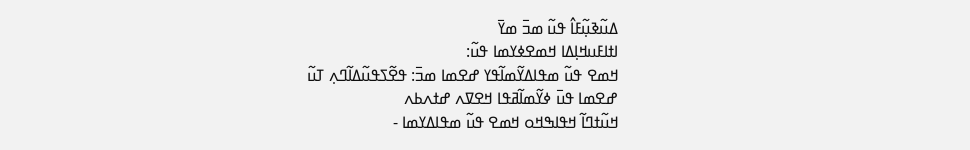ߡߎ߬ߢߎ߲߬ߓߊ߮ ߟߎ߬ ߘߏ߫ ߘߌ߫
ߊߙߊߓߎߞߊ߲ߡߊ ߞߘߐߦߌߘߊ ߟߎ߬:
ߞߘߐ ߟߎ߬ ߘߟߊߡߌ߬ߘߊ߬ߟߌ ߝߐߘߊ ߘߏ߫: ߟߐ߬ߖߟߎ߬ߡߊ߬ߣߍ߲ ߠߎ߬
ߝߐߘߊ ߟߎ߫ ߦߌ߬ߘߊ߬ߥߟߊ ߞߐߜߍ ߝߙߍߕߍ
ߞߎ߬ߙߣߊ߬ ߞߟߊߒߞߋ ߞߘߐ ߟߎ߬ ߘߟߊߡߌߘߊ -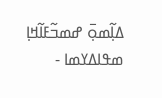ߡߊ߲߬ߘߋ߲߫ ߝߘߏ߬ߓߊ߬ߞߊ߲ ߘߟߊߡߌߘߊ -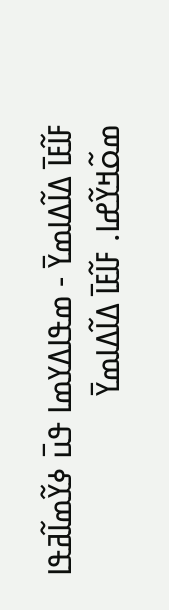ߓߊ߬ߓߊ߫ ߡߊ߬ߡߊߘߌ߫ - ߘߟߊߡߌߘߊ ߟߎ߫ ߦߌ߬ߘߊ߬ߥߟߊ
ߘߋ߬ߞߌ߬ߝߊ. ߓߊ߬ߓߊ߫ ߡߊ߬ߡߊߘߌ߫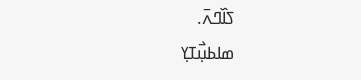ߖߊ߰ߣߍ߫.
ߘߊߕߎ߲߯ߠߌ߲